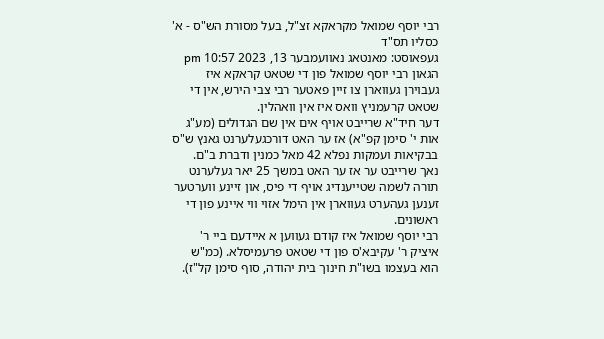רבי יוסף שמואל מקראקא זצ"ל, בעל מסורת הש"ס - א' כסליו תס"ד
געפאוסט: מאנטאג נאוועמבער 13, 2023 10:57 pm
הגאון רבי יוסף שמואל פון די שטאט קראקא איז געבוירן געווארן צו זיין פאטער רבי צבי הירש, אין די שטאט קרעמניץ וואס איז אין וואהלין.
דער חיד"א שרייבט אויף אים אין שם הגדולים (מע"ג אות י' סימן קפ"א) אז ער האט דורכגעלערנט גאנץ ש"ס בבקיאות ועמקות נפלא 42 מאל כמנין ודברת ב"ם.
נאך שרייבט ער אז ער האט במשך 25 יאר געלערנט תורה לשמה שטייענדיג אויף די פיס, און זיינע ווערטער זענען געהערט געווארן אין הימל אזוי ווי איינע פון די ראשונים.
רבי יוסף שמואל איז קודם געווען א איידעם ביי ר' איציק ר' עקיבא'ס פון די שטאט פרעמיסלא. (כמ"ש הוא בעצמו בשו"ת חינוך בית יהודה, סוף סימן קל"ז).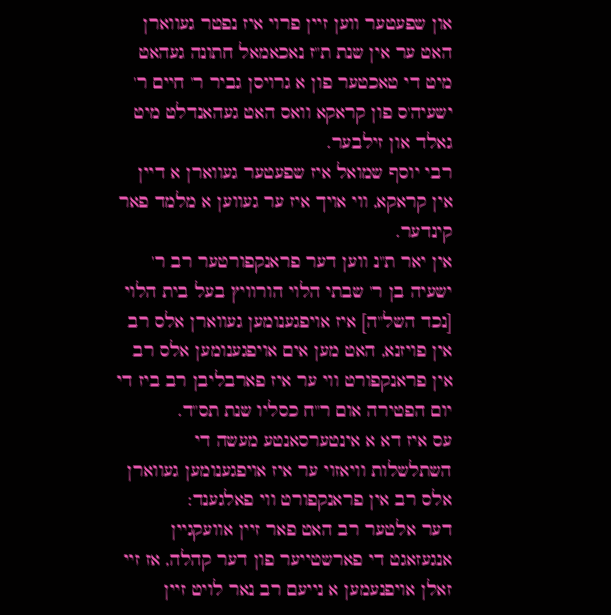און שפעטער ווען זיין פרוי איז נפטר געווארן האט ער אין שנת ת"ז נאכאמאל חתונה געהאט מיט די טאכטער פון א גרויסן גביר ר' חיים ר' ישעיה'ס פון קראקא וואס האט געהאנדלט מיט גאלד און זילבער.
רבי יוסף שמואל איז שפעטער געווארן א דיין אין קראקא, ווי אויך איז ער געווען א מלמד פאר קינדער.
אין יאר ת"נ ווען דער פראנקפורטער רב ר' ישעיה בן ר' שבתי הלוי הורוויץ בעל בית הלוי [נכד השל"ה] איז אויפגענומען געווארן אלס רב אין פויזנא, האט מען אים אויפגענומען אלס רב אין פראנקפורט ווי ער איז פארבליבן רב ביז די יום הפטירה אום ר"ח כסליו שנת תס"ד.
עס איז דא א אינטערסאנטע מעשה די השתלשלות וויאזוי ער איז אויפגענומען געווארן אלס רב אין פראנקפורט ווי פאלגענד:
דער אלטער רב האט פאר זיין אוועקגיין אנגעזאגט די פארשטייער פון דער קהלה, אז זיי זאלן אויפנעמען א נייעם רב נאר לויט זיין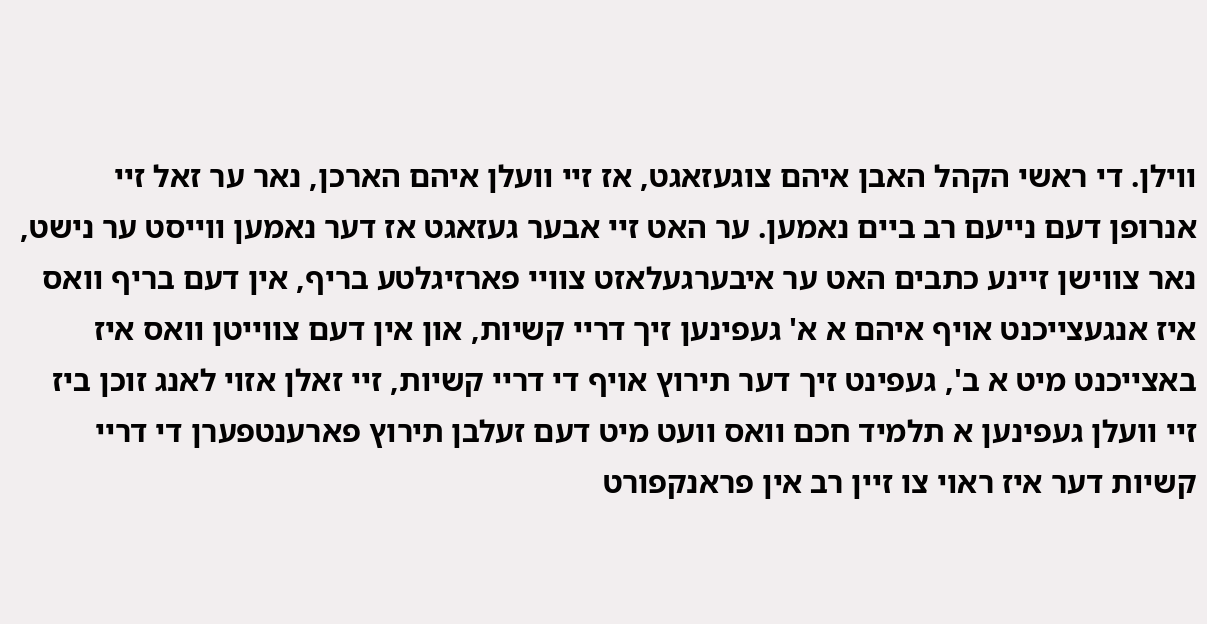ווילן. די ראשי הקהל האבן איהם צוגעזאגט, אז זיי וועלן איהם הארכן, נאר ער זאל זיי אנרופן דעם נייעם רב ביים נאמען. ער האט זיי אבער געזאגט אז דער נאמען ווייסט ער נישט, נאר צווישן זיינע כתבים האט ער איבערגעלאזט צוויי פארזיגלטע בריף, אין דעם בריף וואס איז אנגעצייכנט אויף איהם א א' געפינען זיך דריי קשיות, און אין דעם צווייטן וואס איז באצייכנט מיט א ב', געפינט זיך דער תירוץ אויף די דריי קשיות, זיי זאלן אזוי לאנג זוכן ביז זיי וועלן געפינען א תלמיד חכם וואס וועט מיט דעם זעלבן תירוץ פארענטפערן די דריי קשיות דער איז ראוי צו זיין רב אין פראנקפורט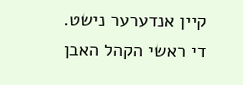קיין אנדערער נישט.
די ראשי הקהל האבן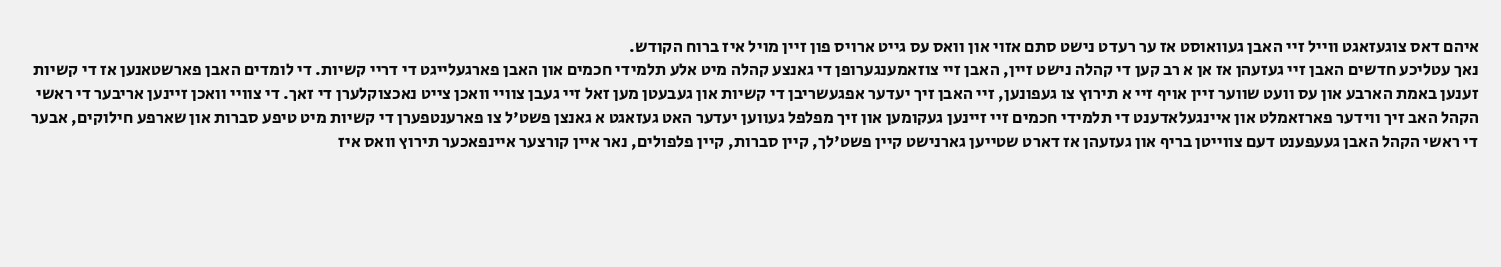איהם דאס צוגעזאגט ווייל זיי האבן געוואוסט אז ער רעדט נישט סתם אזוי און וואס עס גייט ארויס פון זיין מויל איז ברוח הקודש.
נאך עטליכע חדשים האבן זיי געזעהן אז אן א רב קען די קהלה נישט זיין, האבן זיי צוזאמענגערופן די גאנצע קהלה מיט אלע תלמידי חכמים און האבן פארגעלייגט די דריי קשיות. די לומדים האבן פארשטאנען אז די קשיות זענען באמת הארבע און עס וועט שווער זיין אויף זיי א תירוץ צו געפונען, זיי האבן זיך יעדער אפגעשריבן די קשיות און געבעטן מען זאל זיי געבן צוויי וואכן צייט נאכצוקלערן די זאך. די צוויי וואכן זיינען אריבער די ראשי הקהל האב זיך ווידער פארזאמלט און איינגעלאדענט די תלמידי חכמים זיי זיינען געקומען און זיך מפלפל געווען יעדער האט געזאגט א גאנצן פשט'ל צו פארענטפערן די קשיות מיט טיפע סברות און שארפע חילוקים, אבער די ראשי הקהל האבן געעפענט דעם צווייטן בריף און געזעהן אז דארט שטייען גארנישט קיין פשט'לך, קיין סברות, קיין פלפולים, נאר איין קורצער איינפאכער תירוץ וואס איז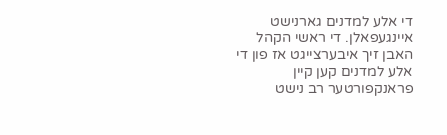די אלע למדנים גארנישט איינגעפאלן. די ראשי הקהל האבן זיך איבערצייגט אז פון די אלע למדנים קען קיין פראנקפורטער רב נישט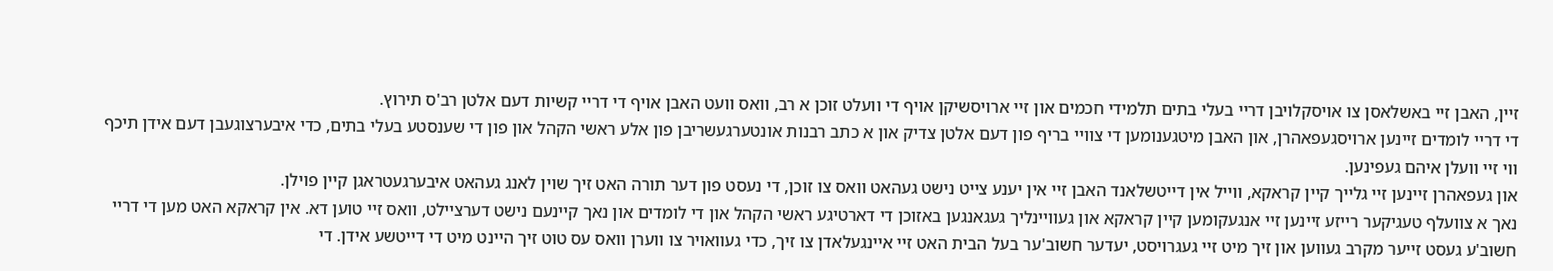זיין, האבן זיי באשלאסן צו אויסקלויבן דריי בעלי בתים תלמידי חכמים און זיי ארויסשיקן אויף די וועלט זוכן א רב, וואס וועט האבן אויף די דריי קשיות דעם אלטן רב'ס תירוץ.
די דריי לומדים זיינען ארויסגעפאהרן, און האבן מיטגענומען די צוויי בריף פון דעם אלטן צדיק און א כתב רבנות אונטערגעשריבן פון אלע ראשי הקהל און פון די שענסטע בעלי בתים, כדי איבערצוגעבן דעם אידן תיכף ווי זיי וועלן איהם געפינען.
און געפאהרן זיינען זיי גלייך קיין קראקא, ווייל אין דייטשלאנד האבן זיי אין יענע צייט נישט געהאט וואס צו זוכן, די נעסט פון דער תורה האט זיך שוין לאנג געהאט איבערגעטראגן קיין פוילן.
נאך א צוועלף טעגיקער רייזע זיינען זיי אנגעקומען קיין קראקא און געוויינליך געגאנגען באזוכן די דארטיגע ראשי הקהל און די לומדים און נאך קיינעם נישט דערציילט, וואס זיי טוען דא. אין קראקא האט מען די דריי חשוב'ע געסט זייער מקרב געווען און זיך מיט זיי געגרויסט, יעדער חשוב'ער בעל הבית האט זיי איינגעלאדן צו זיך, כדי געוואויר צו ווערן וואס עס טוט זיך היינט מיט די דייטשע אידן. די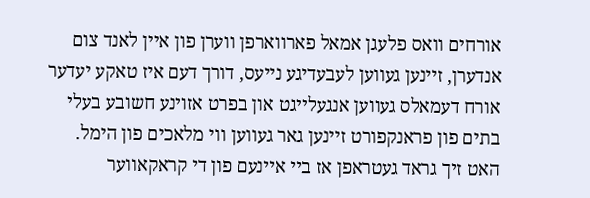אורחים וואס פלעגן אמאל פארווארפן ווערן פון איין לאנד צום אנדערן, זיינען געווען לעבעדיגע נייעס, דורך דעם איז טאקע יעדער אורח דעמאלס געווען אנגעלייגט און בפרט אזוינע חשובע בעלי בתים פון פראנקפורט זיינען גאר געווען ווי מלאכים פון הימל.
האט זיך גראד געטראפן אז ביי איינעם פון די קראקאווער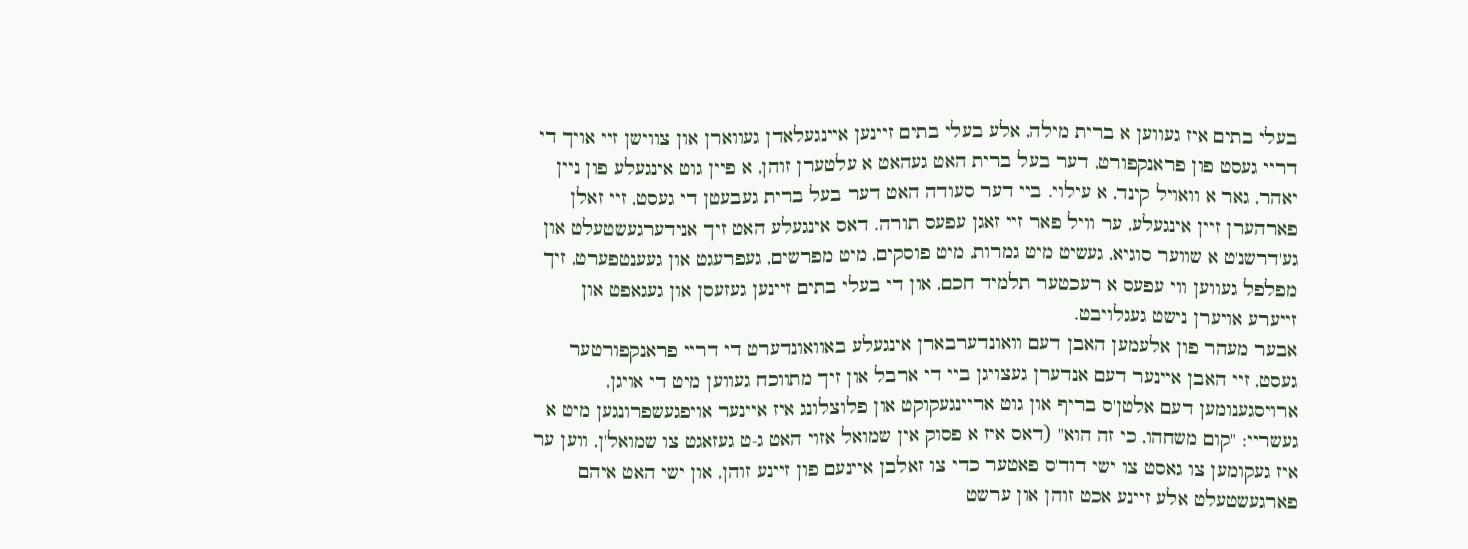בעלי בתים איז געווען א ברית מילה, אלע בעלי בתים זיינען איינגעלאדן געווארן און צווישן זיי אויך די דריי געסט פון פראנקפורט, דער בעל ברית האט געהאט א עלטערן זוהן, א פיין גוט אינגעלע פון ניין יאהר, גאר א וואויל קינד, א עילוי. ביי דער סעודה האט דער בעל ברית געבעטן די געסט, זיי זאלן פארהערן זיין אינגעלע, ער וויל פאר זיי זאגן עפעס תורה. דאס אינגעלע האט זיך אנידערגעשטעלט און גע'דרשנ'ט א שווער סוגיא, געשיט מיט גמרות, מיט פוסקים, מיט מפרשים, געפרעגט און געענטפערט, זיך מפלפל געווען ווי עפעס א רעכטער תלמיד חכם, און די בעלי בתים זיינען געזעסן און געגאפט און זייערע אויערן נישט געגלויבט.
אבער מעהר פון אלעמען האבן דעם וואונדערבארן אינגעלע באוואונדערט די דריי פראנקפורטער געסט, זיי האבן איינער דעם אנדערן געצויגן ביי די ארבל און זיך מתווכח געווען מיט די אויגן, ארויסגענומען דעם אלטן'ס בריף און גוט אריינגעקוקט און פלוצלונג איז איינער אויפגעשפרונגען מיט א געשריי: "קום משחהו, כי זה הוא" (דאס איז א פסוק אין שמואל אזוי האט ג-ט געזאגט צו שמואל'ן, ווען ער איז געקומען צו גאסט צו ישי דוד'ס פאטער כדי צו זאלבן איינעם פון זיינע זוהן, און ישי האט איהם פארגעשטעלט אלע זיינע אכט זוהן און ערשט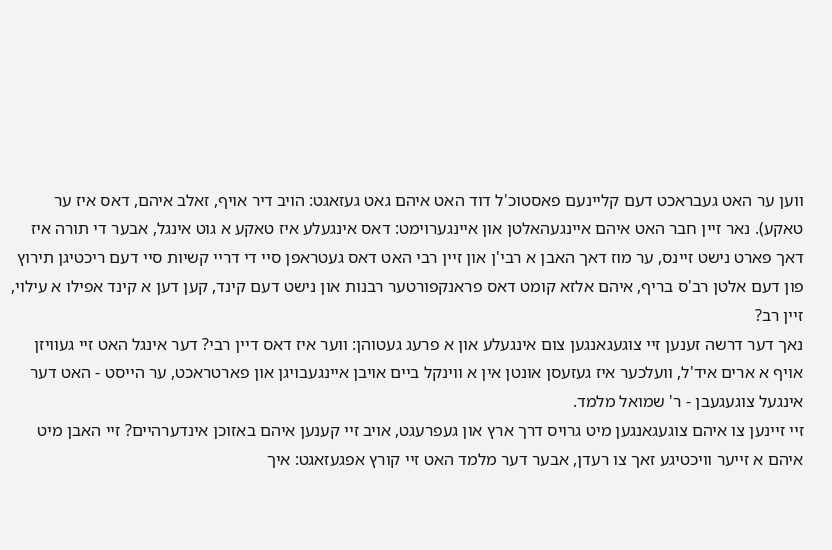ווען ער האט געבראכט דעם קליינעם פאסטוכ'ל דוד האט איהם גאט געזאגט: הויב דיר אויף, זאלב איהם, דאס איז ער טאקע). נאר זיין חבר האט איהם איינגעהאלטן און איינגערוימט: דאס אינגעלע איז טאקע א גוט אינגל, אבער די תורה איז דאך פארט נישט זיינס, ער מוז דאך האבן א רבי'ן און זיין רבי האט דאס געטראפן סיי די דריי קשיות סיי דעם ריכטיגן תירוץ פון דעם אלטן רב'ס בריף, איהם אלזא קומט דאס פראנקפורטער רבנות און נישט דעם קינד, קען דען א קינד אפילו א עילוי, זיין רב?
נאך דער דרשה זענען זיי צוגעגאנגען צום אינגעלע און א פרעג געטוהן: ווער איז דאס דיין רבי? דער אינגל האט זיי געוויזן אויף א ארים איד'ל, וועלכער איז געזעסן אונטן אין א ווינקל ביים אויבן איינגעבויגן און פארטראכט, ער הייסט - האט דער אינגעל צוגעגעבן - ר' שמואל מלמד.
זיי זיינען צו איהם צוגעגאנגען מיט גרויס דרך ארץ און געפרעגט, אויב זיי קענען איהם באזוכן אינדערהיים? זיי האבן מיט איהם א זייער וויכטיגע זאך צו רעדן, אבער דער מלמד האט זיי קורץ אפגעזאגט: איך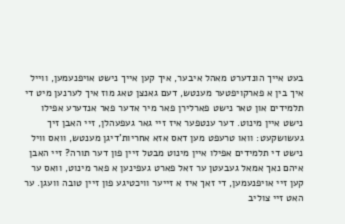בעט אייך הונדערט מאהל איבער, איך קען אייך נישט אויפנעמען, ווייל איך בין א פארקויפטער מענטש, דעם גאנצן טאג מוז איך לערנען מיט די תלמידים און טאר נישט פארלירן פאר מיר אדער פאר אנדערע אפילו נישט איין מינוט. דער ענטפער איז זיי גאר געפעהלן, זיי האבן זיך געשושקעט: וואו טרעפט מען דאס אזא אחריות'דיגן מענטש, וואס וויל נישט די תלמידים אפילו איין מינוט מבטל זיין פון דער תורה? זיי האבן איהם נאך אמאל געבעטן ער זאל פארט געפינען א פאר מינוט, וואס ער קען זיי אויפנעמען, די זאך איז א זייער וויכטיגע פון זיין טובה וועגן. ער האט זיי צוליב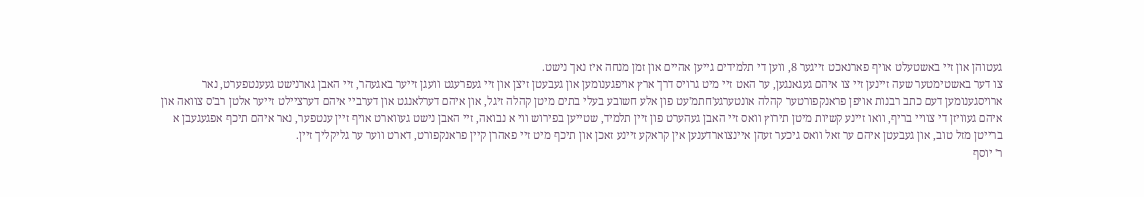געטוהן און זיי באשטעלט אויף פארנאכט זייגער 8, ווען די תלמידים גייען אהיים און זמן מנחה איז נאך נישט.
צו דער באשטימטער שעה זיינען זיי צו איהם געגאנגען, ער האט זיי מיט גרויס דרך ארץ אויפגענומען און געבעטן זיצן און זיי געפרעגט וועגן זייער באגעהר, זיי האבן גארנישט געענטפערט, נאר ארויסגענומען דעם כתב רבנות אויפן פראנקפורטער קהלה אונטערגע'חתמ'עט פון אלע חשובע בעלי בתים מיטן קהלה זיגל, און איהם דערלאנגט און דערביי איהם דערציילט זייער אלטן רב'ס צוואה און איהם געוויזן די צוויי בריף, וואו זיינע קשיות מיטן תירוץ וואס זיי האבן געהערט פון זיין תלמיד, שטייען בפירוש ווי א נבואה, זיי האבן נישט געווארט אויף זיין ענטפער, נאר איהם תיכף אפגעגעבן א ברייטן מזל טוב, און געבעטן איהם ער זאל וואס גיכער זעהן איינצוארדענען אין קראקע זיינע זאכן און תיכף מיט זיי פאהרן קיין פראנקפורט, דארט ווער ער גליקליך זיין.
ר' יוסף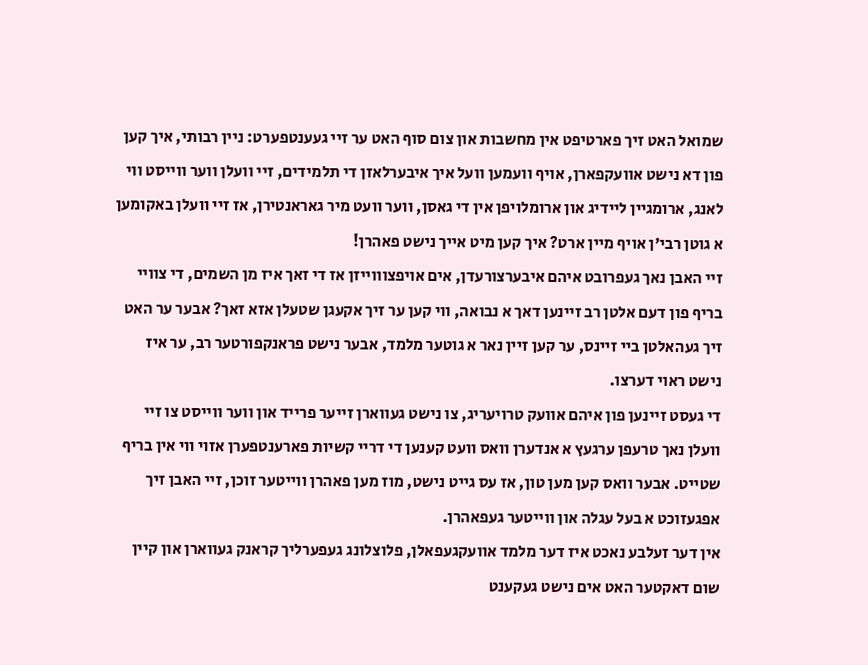שמואל האט זיך פארטיפט אין מחשבות און צום סוף האט ער זיי געענטפערט: ניין רבותי, איך קען פון דא נישט אוועקפארן, אויף וועמען וועל איך איבערלאזן די תלמידים, זיי וועלן ווער ווייסט ווי לאנג, ארומגיין ליידיג און ארומלויפן אין די גאסן, ווער וועט מיר גאראנטירן, אז זיי וועלן באקומען א גוטן רבי'ן אויף מיין ארט? איך קען מיט אייך נישט פאהרן!
זיי האבן נאך געפרובט איהם איבערצורעדן, אים אויפצוווייזן אז די זאך איז מן השמים, די צוויי בריף פון דעם אלטן רב זיינען דאך א נבואה, ווי קען ער זיך אקעגן שטעלן אזא זאך? אבער ער האט זיך געהאלטן ביי זיינס, ער קען זיין נאר א גוטער מלמד, אבער נישט פראנקפורטער רב, ער איז נישט ראוי דערצו.
די געסט זיינען פון איהם אוועק טרויעריג, צו נישט געווארן זייער פרייד און ווער ווייסט צו זיי וועלן נאך טרעפן ערגעץ א אנדערן וואס וועט קענען די דריי קשיות פארענטפערן אזוי ווי אין בריף שטייט. אבער וואס קען מען טון, אז עס גייט נישט, מוז מען פאהרן ווייטער זוכן, זיי האבן זיך אפגעזוכט א בעל עגלה און ווייטער געפאהרן.
אין דער זעלבע נאכט איז דער מלמד אוועקגעפאלן, פלוצלונג געפערליך קראנק געווארן און קיין שום דאקטער האט אים נישט געקענט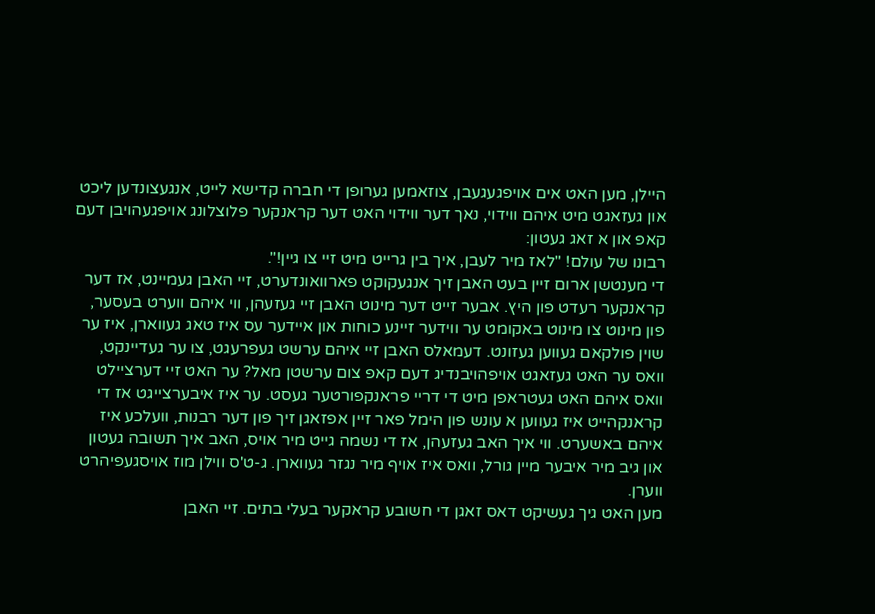היילן, מען האט אים אויפגעגעבן, צוזאמען גערופן די חברה קדישא לייט, אנגעצונדען ליכט און געזאגט מיט איהם ווידוי, נאך דער ווידוי האט דער קראנקער פלוצלונג אויפגעהויבן דעם קאפ און א זאג געטון:
רבונו של עולם! "לאז מיר לעבן, איך בין גרייט מיט זיי צו גיין!".
די מענטשן ארום זיין בעט האבן זיך אנגעקוקט פארוואונדערט, זיי האבן געמיינט, אז דער קראנקער רעדט פון היץ. אבער זייט דער מינוט האבן זיי געזעהן, ווי איהם ווערט בעסער, פון מינוט צו מינוט באקומט ער ווידער זיינע כוחות און איידער עס איז טאג געווארן, איז ער שוין פולקאם געווען געזונט. דעמאלס האבן זיי איהם ערשט געפרעגט, צו ער געדיינקט, וואס ער האט געזאגט אויפהויבנדיג דעם קאפ צום ערשטן מאל? ער האט זיי דערציילט וואס איהם האט געטראפן מיט די דריי פראנקפורטער געסט. ער איז איבערצייגט אז די קראנקהייט איז געווען א עונש פון הימל פאר זיין אפזאגן זיך פון דער רבנות, וועלכע איז איהם באשערט. ווי איך האב געזעהן, אז די נשמה גייט מיר אויס, האב איך תשובה געטון און גיב מיר איבער מיין גורל, וואס איז אויף מיר נגזר געווארן. ג-ט'ס ווילן מוז אויסגעפיהרט ווערן.
מען האט גיך געשיקט דאס זאגן די חשובע קראקער בעלי בתים. זיי האבן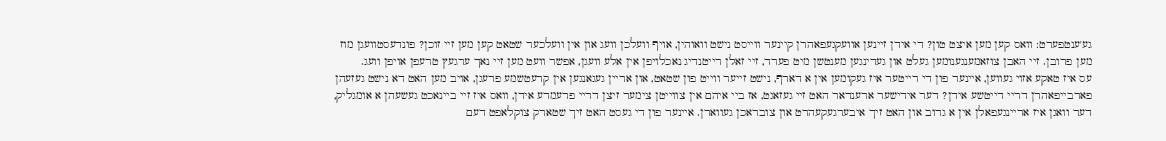גע'ענטפערט: וואס קען מען איצט טון? די אידן זיינען אוועקגעפאהרן קיינער ווייסט נישט וואוהין, אויף וועלכן וועג און אין וועלכער שטאט קען מען זיי זוכן? פונדעסטוועגן מוז מען פרובן. זיי האבן צוזאמענגענומען געלט און געדינגען מענטשן מיט פערד, זיי זאלן רייטנדיג נאכלויפן אין אלע וועגן, אפשר וועט מען זיי נאך ערגעץ טרעפן אויפן וועג.
עס איז טאקע אזוי געווען, איינער פון די רייטער איז געקומען אין א דארף, נישט זייער ווייט פון שטאט, און אריין געגאנגען אין קרעטשמע פרעגן, אויב מען האט דא נישט געזעהן פארבייפאהרן דריי דייטשע אידן? דער אידישער ארענדאר האט זיי געזאגט, אז ביי איהם אין צווייטן צימער זיצן דריי פרעמדע אידן, וואס איז זיי ביינאכט געשעהן א אומגליק, דער וואגן איז אריינגעפאלן אין א גרוב און האט זיך איבערגעקעהרט און צובראכן געווארן. איינער פון די געסט האט זיך שטארק צוקלאפט דעם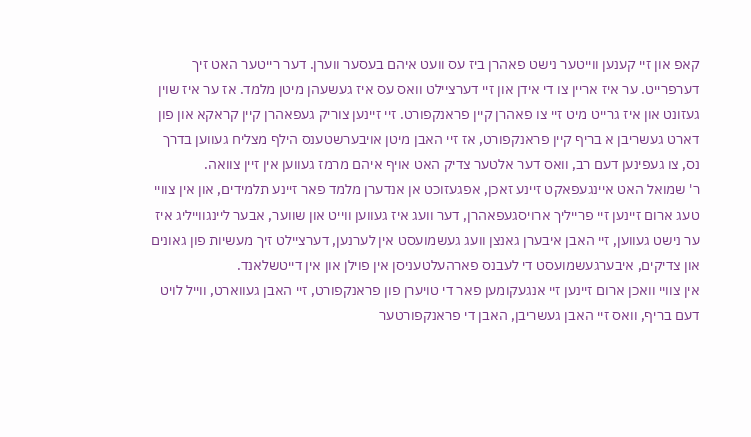קאפ און זיי קענען ווייטער נישט פאהרן ביז עס וועט איהם בעסער ווערן. דער רייטער האט זיך דערפרייט. ער איז אריין צו די אידן און זיי דערציילט וואס עס איז געשעהן מיטן מלמד. אז ער איז שוין געזונט און איז גרייט מיט זיי צו פאהרן קיין פראנקפורט. זיי זיינען צוריק געפאהרן קיין קראקא און פון דארט געשריבן א בריף קיין פראנקפורט, אז זיי האבן מיטן אויבערשטענס הילף מצליח געווען בדרך נס, צו געפינען דעם רב, וואס דער אלטער צדיק האט אויף איהם מרמז געווען אין זיין צוואה.
ר' שמואל האט איינגעפאקט זיינע זאכן, אפגעזוכט אן אנדערן מלמד פאר זיינע תלמידים, און אין צוויי טעג ארום זיינען זיי פרייליך ארויסגעפאהרן, דער וועג איז געווען ווייט און שווער, אבער ליינגווייליג איז ער נישט געווען, זיי האבן איבערן גאנצן וועג געשמועסט אין לערנען, דערציילט זיך מעשיות פון גאונים און צדיקים, איבערגעשמועסט די לעבנס פארהעלטעניסן אין פוילן און אין דייטשלאנד.
אין צוויי וואכן ארום זיינען זיי אנגעקומען פאר די טויערן פון פראנקפורט, זיי האבן געווארט, ווייל לויט דעם בריף, וואס זיי האבן געשריבן, האבן די פראנקפורטער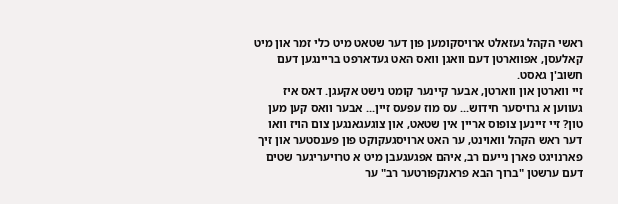ראשי הקהל געזאלט ארויסקומען פון דער שטאט מיט כלי זמר און מיט קאלעסן, אפווארטן דעם וואגן וואס האט געדארפט בריינגען דעם חשוב'ן גאסט.
זיי ווארטן און ווארטן, אבער קיינער קומט נישט אקעגן. דאס איז געווען א גרויסער חידוש... עס מוז עפעס זיין... אבער וואס קען מען טון? זיי זיינען צופוס אריין אין שטאט, און צוגעגאנגען צום הויז וואו דער ראש הקהל וואוינט, ער האט ארויסגעקוקט פון פענסטער און זיך פארנויגט פארן נייעם רב, איהם אפגעגעבן מיט א טרויעריגער שטים דעם ערשטן "ברוך הבא פראנקפורטער רב" ער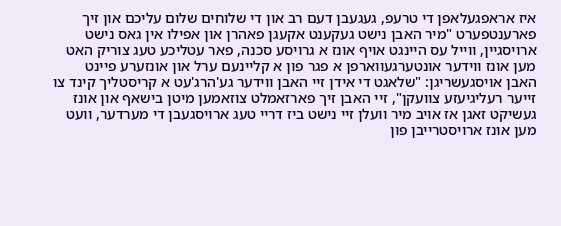איז אראפגעלאפן די טרעפ, געגעבן דעם רב און די שלוחים שלום עליכם און זיך פארענטפערט "מיר האבן נישט געקענט אקעגן פאהרן און אפילו אין גאס נישט ארויסגיין, ווייל עס היינגט אויף אונז א גרויסע סכנה, פאר עטליכע טעג צוריק האט מען אונז ווידער אונטערגעווארפן א פגר פון א קליינעם ערל און אונזערע פיינט האבן אויסגעשריגן: "שלאגט די אידן זיי האבן ווידער גע'הרג'עט א קריסטליך קינד צו זייער רעליגיעזע צוועקן", זיי האבן זיך פארזאמלט צוזאמען מיטן בישאף און אונז געשיקט זאגן אז אויב מיר וועלן זיי נישט ביז דריי טעג ארויסגעבן די מערדער, וועט מען אונז ארויסטרייבן פון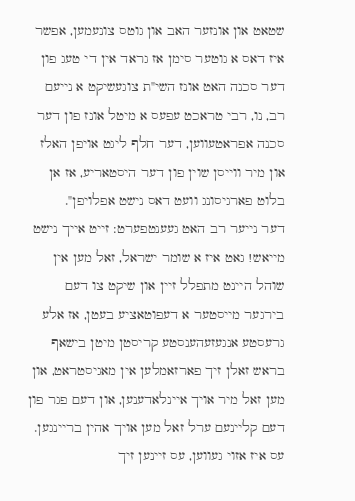שטאט און אונזער האב און גוטס צונעמען, אפשר איז דאס א גוטער סימן אז גראד אין די טעג פון דער סכנה האט אונז השי"ת צוגעשיקט א נייעם רב, נו, רבי טראכט עפעס א מיטל אונז פון דער סכנה אפראטעווען, דער חלף ליגט אויפן האלז און מיר ווייסן שוין פון דער היסטאריע, אז אן בלוט פארגיסונג וועט דאס נישט אפלויפן".
דער נייער רב האט געענטפערט: זייט אייך נישט מייאש! גאט איז א שומר ישראל, זאל מען אין שוהל היינט מתפלל זיין און שיקט צו דעם בירגער מייסטער א דעפוטאציע בעטן, אז אלע גרעסטע אנגעזעהענסטע קריסטן מיטן בישאף בראש זאלן זיך פארזאמלען אין מאגיסטראט, און מען זאל מיר אויך איינלאדענען, און דעם פגר פון דעם קליינעם ערל זאל מען אויך אהין בריינגען.
עס איז אזוי געווען, עס זיינען זיך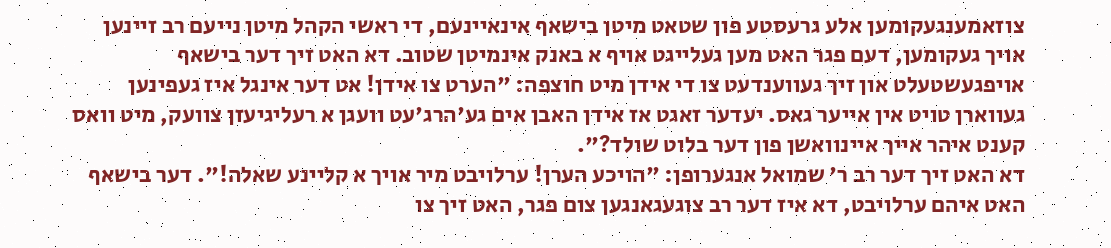צוזאמענגעקומען אלע גרעסטע פון שטאט מיטן בישאף אינאיינעם, די ראשי הקהל מיטן נייעם רב זיינען אויך געקומען, דעם פגר האט מען געלייגט אויף א באנק אינמיטן שטוב. דא האט זיך דער בישאף אויפגעשטעלט און זיך געווענדעט צו די אידן מיט חוצפה: "הערט צו אידן! אט דער אינגל איז געפינען געווארן טויט אין אייער גאס. יעדער זאגט אז אידן האבן אים גע'הרג'עט וועגן א רעליגיעזן צוועק, מיט וואס קענט איהר אייך איינוואשן פון דער בלוט שולד?".
דא האט זיך דער רב ר' שמואל אנגערופן: "הויכע הערן! ערלויבט מיר אויך א קליינע שאלה!". דער בישאף האט איהם ערלויבט, דא איז דער רב צוגעגאנגען צום פגר, האט זיך צו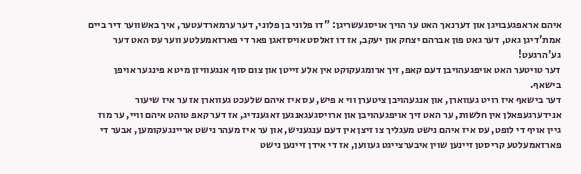איהם אראפגעבויגן און דערנאך האט ער הויך אויסגעשריגן: "דו פלוני בן פלוני, דער ערמארדעטער, איך באשווער דיר ביים אמת'דיגן גאט, דער גאט פון אברהם יצחק און יעקב, אז דו זאלסט אויסזאגן פאר די פארזאמעלטע ווער עס האט דער גע'הרגעט!
דער טויטער האט אויפגעהויבן דעם קאפ, זיך ארומגעקוקט אין אלע זייטן און צום סוף אנגעוויזן מיט א פינגער אויפן בישאף.
דער בישאף איז רויט געווארן, און אנגעהויבן ציטערן ווי א פיש, עס איז איהם שלעכט געווארן אז ער איז שיעור אנידערגעפאלן אין חלשות, ער האט זיך אויפגעהויבן און ארויסגעגאנגען זאגענדיג, אז דער קאפ טוהט איהם וויי, ער מוז גיין אויף די לופט, עס איז איהם נישט מעגליך צו זיצן אין דעם ענגעניש, און ער איז מעהר נישט אריינגעקומען, אבער די פארזאמעלטע קריסטן זיינען שוין איבערצייגט געווען, אז די אידן זיינען נישט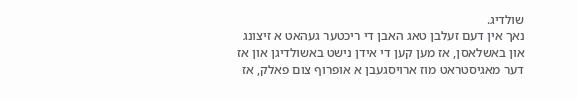שולדיג.
נאך אין דעם זעלבן טאג האבן די ריכטער געהאט א זיצונג און באשלאסן, אז מען קען די אידן נישט באשולדיגן און אז דער מאגיסטראט מוז ארויסגעבן א אופרוף צום פאלק, אז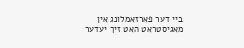ביי דער פארזאמלונג אין מאגיסטראט האט זיך יעדער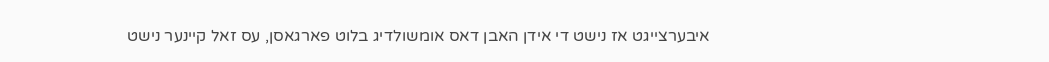איבערצייגט אז נישט די אידן האבן דאס אומשולדיג בלוט פארגאסן, עס זאל קיינער נישט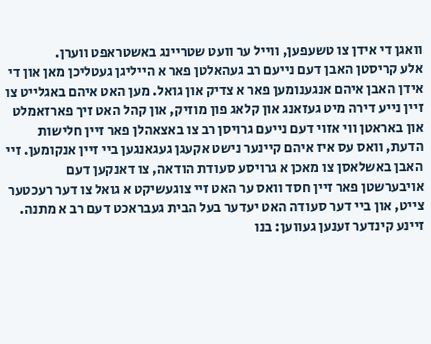וואגן די אידן צו טשעפען, ווייל ער וועט שטריינג באשטראפט ווערן.
אלע קריסטן האבן דעם נייעם רב געהאלטן פאר א הייליגן געטליכן מאן און די אידן האבן איהם אנגענומען פאר א צדיק און גואל. מען האט איהם באגלייט צו זיין נייע דירה מיט געזאנג און קלאג פון מוזיק, און קהל האט זיך פארזאמלט און באראטן ווי אזוי דעם נייעם גרויסן רב צו באצאהלן פאר זיין חלישות הדעת, וואס עס איז איהם קיינער נישט אקעגן געגאנגען ביי זיין אנקומען. זיי האבן באשלאסן צו מאכן א גרויסע סעודת הודאה, צו דאנקען דעם אויבערשטן פאר זיין חסד וואס ער האט זיי צוגעשיקט א גואל צו דער רעכטער צייט, און ביי דער סעודה האט יעדער בעל הבית געבראכט דעם רב א מתנה.
זיינע קינדער זענען געווען: בנו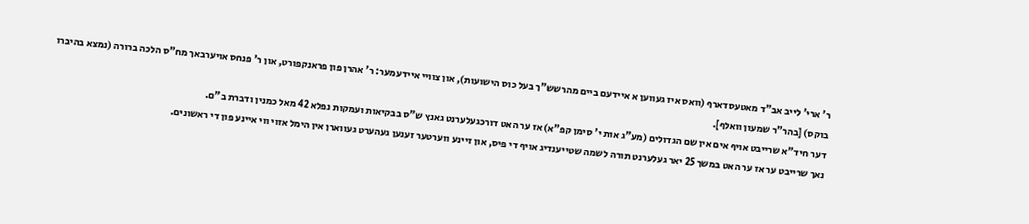ר' ארי' לייב אב"ד מאטעסדארף (וואס איז געווען א איידעם ביים מהרשש"ך בעל כוס הישועות), און צוויי איידעמער: ר' אהרן פון פראנקפורט, און ר' פנחס אויערבאך מח"ס הלכה ברורה (נמצא בהיברו בוקס) [בהר"ר שמעון וואלף].
דער חיד"א שרייבט אויף אים אין שם הגדולים (מע"ג אות י' סימן קפ"א) אז ער האט דורכגעלערנט גאנץ ש"ס בבקיאות ועמקות נפלא 42 מאל כמנין ודברת ב"ם.
נאך שרייבט ער אז ער האט במשך 25 יאר געלערנט תורה לשמה שטייענדיג אויף די פיס, און זיינע ווערטער זענען געהערט געווארן אין הימל אזוי ווי איינע פון די ראשונים.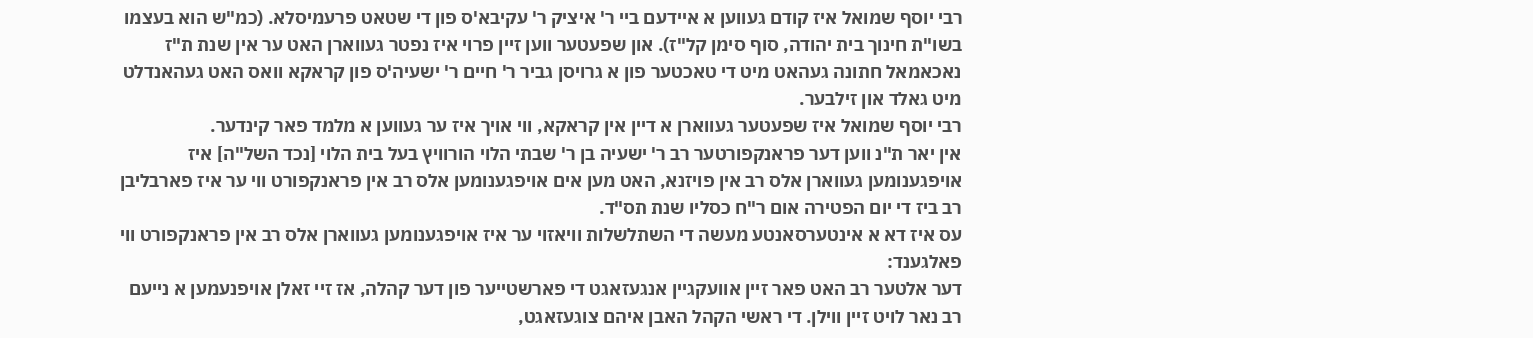רבי יוסף שמואל איז קודם געווען א איידעם ביי ר' איציק ר' עקיבא'ס פון די שטאט פרעמיסלא. (כמ"ש הוא בעצמו בשו"ת חינוך בית יהודה, סוף סימן קל"ז). און שפעטער ווען זיין פרוי איז נפטר געווארן האט ער אין שנת ת"ז נאכאמאל חתונה געהאט מיט די טאכטער פון א גרויסן גביר ר' חיים ר' ישעיה'ס פון קראקא וואס האט געהאנדלט מיט גאלד און זילבער.
רבי יוסף שמואל איז שפעטער געווארן א דיין אין קראקא, ווי אויך איז ער געווען א מלמד פאר קינדער.
אין יאר ת"נ ווען דער פראנקפורטער רב ר' ישעיה בן ר' שבתי הלוי הורוויץ בעל בית הלוי [נכד השל"ה] איז אויפגענומען געווארן אלס רב אין פויזנא, האט מען אים אויפגענומען אלס רב אין פראנקפורט ווי ער איז פארבליבן רב ביז די יום הפטירה אום ר"ח כסליו שנת תס"ד.
עס איז דא א אינטערסאנטע מעשה די השתלשלות וויאזוי ער איז אויפגענומען געווארן אלס רב אין פראנקפורט ווי פאלגענד:
דער אלטער רב האט פאר זיין אוועקגיין אנגעזאגט די פארשטייער פון דער קהלה, אז זיי זאלן אויפנעמען א נייעם רב נאר לויט זיין ווילן. די ראשי הקהל האבן איהם צוגעזאגט,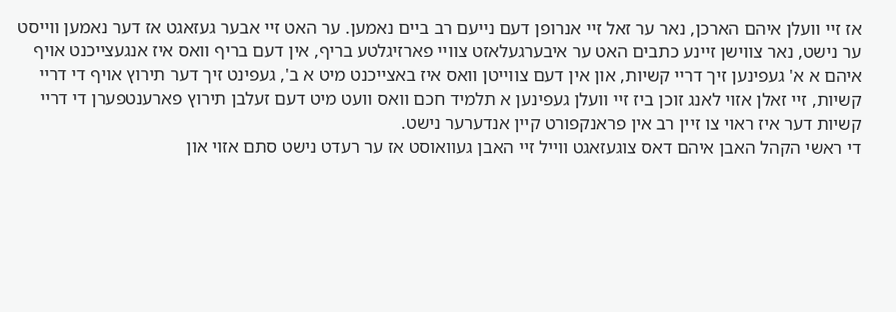אז זיי וועלן איהם הארכן, נאר ער זאל זיי אנרופן דעם נייעם רב ביים נאמען. ער האט זיי אבער געזאגט אז דער נאמען ווייסט ער נישט, נאר צווישן זיינע כתבים האט ער איבערגעלאזט צוויי פארזיגלטע בריף, אין דעם בריף וואס איז אנגעצייכנט אויף איהם א א' געפינען זיך דריי קשיות, און אין דעם צווייטן וואס איז באצייכנט מיט א ב', געפינט זיך דער תירוץ אויף די דריי קשיות, זיי זאלן אזוי לאנג זוכן ביז זיי וועלן געפינען א תלמיד חכם וואס וועט מיט דעם זעלבן תירוץ פארענטפערן די דריי קשיות דער איז ראוי צו זיין רב אין פראנקפורט קיין אנדערער נישט.
די ראשי הקהל האבן איהם דאס צוגעזאגט ווייל זיי האבן געוואוסט אז ער רעדט נישט סתם אזוי און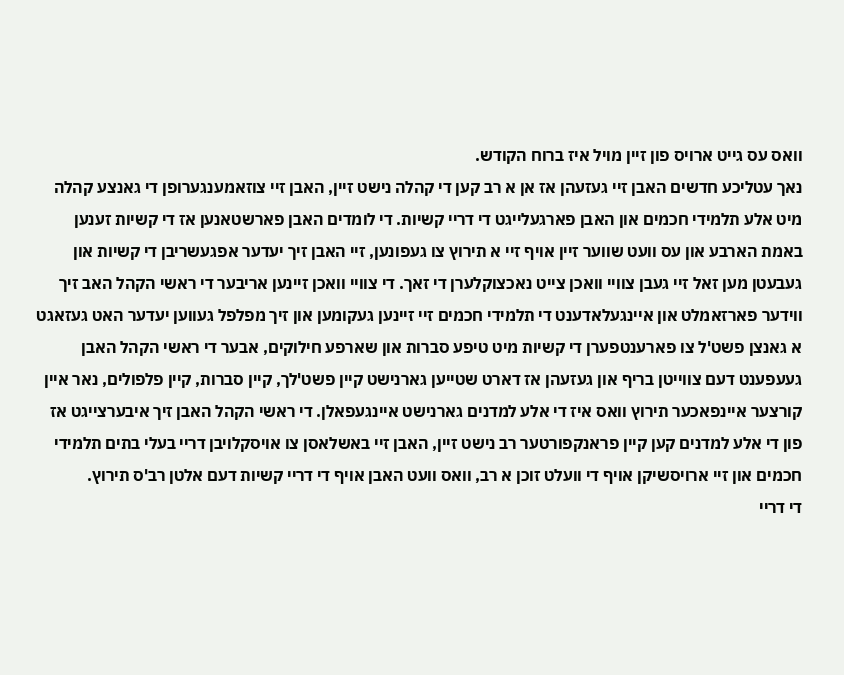וואס עס גייט ארויס פון זיין מויל איז ברוח הקודש.
נאך עטליכע חדשים האבן זיי געזעהן אז אן א רב קען די קהלה נישט זיין, האבן זיי צוזאמענגערופן די גאנצע קהלה מיט אלע תלמידי חכמים און האבן פארגעלייגט די דריי קשיות. די לומדים האבן פארשטאנען אז די קשיות זענען באמת הארבע און עס וועט שווער זיין אויף זיי א תירוץ צו געפונען, זיי האבן זיך יעדער אפגעשריבן די קשיות און געבעטן מען זאל זיי געבן צוויי וואכן צייט נאכצוקלערן די זאך. די צוויי וואכן זיינען אריבער די ראשי הקהל האב זיך ווידער פארזאמלט און איינגעלאדענט די תלמידי חכמים זיי זיינען געקומען און זיך מפלפל געווען יעדער האט געזאגט א גאנצן פשט'ל צו פארענטפערן די קשיות מיט טיפע סברות און שארפע חילוקים, אבער די ראשי הקהל האבן געעפענט דעם צווייטן בריף און געזעהן אז דארט שטייען גארנישט קיין פשט'לך, קיין סברות, קיין פלפולים, נאר איין קורצער איינפאכער תירוץ וואס איז די אלע למדנים גארנישט איינגעפאלן. די ראשי הקהל האבן זיך איבערצייגט אז פון די אלע למדנים קען קיין פראנקפורטער רב נישט זיין, האבן זיי באשלאסן צו אויסקלויבן דריי בעלי בתים תלמידי חכמים און זיי ארויסשיקן אויף די וועלט זוכן א רב, וואס וועט האבן אויף די דריי קשיות דעם אלטן רב'ס תירוץ.
די דריי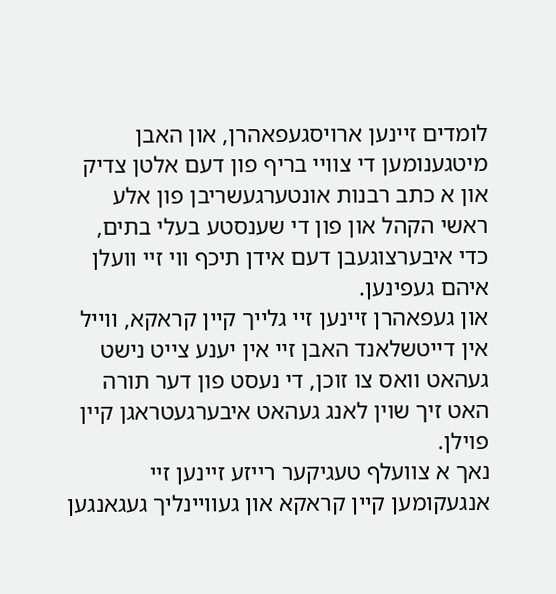לומדים זיינען ארויסגעפאהרן, און האבן מיטגענומען די צוויי בריף פון דעם אלטן צדיק און א כתב רבנות אונטערגעשריבן פון אלע ראשי הקהל און פון די שענסטע בעלי בתים, כדי איבערצוגעבן דעם אידן תיכף ווי זיי וועלן איהם געפינען.
און געפאהרן זיינען זיי גלייך קיין קראקא, ווייל אין דייטשלאנד האבן זיי אין יענע צייט נישט געהאט וואס צו זוכן, די נעסט פון דער תורה האט זיך שוין לאנג געהאט איבערגעטראגן קיין פוילן.
נאך א צוועלף טעגיקער רייזע זיינען זיי אנגעקומען קיין קראקא און געוויינליך געגאנגען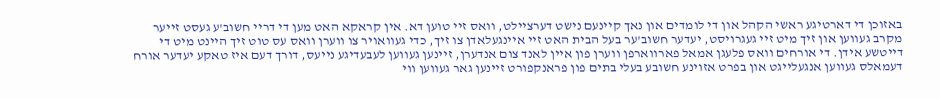באזוכן די דארטיגע ראשי הקהל און די לומדים און נאך קיינעם נישט דערציילט, וואס זיי טוען דא. אין קראקא האט מען די דריי חשוב'ע געסט זייער מקרב געווען און זיך מיט זיי געגרויסט, יעדער חשוב'ער בעל הבית האט זיי איינגעלאדן צו זיך, כדי געוואויר צו ווערן וואס עס טוט זיך היינט מיט די דייטשע אידן. די אורחים וואס פלעגן אמאל פארווארפן ווערן פון איין לאנד צום אנדערן, זיינען געווען לעבעדיגע נייעס, דורך דעם איז טאקע יעדער אורח דעמאלס געווען אנגעלייגט און בפרט אזוינע חשובע בעלי בתים פון פראנקפורט זיינען גאר געווען ווי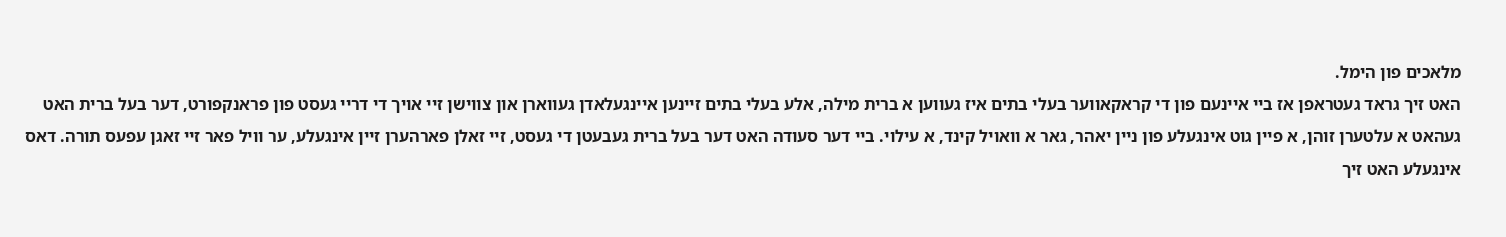מלאכים פון הימל.
האט זיך גראד געטראפן אז ביי איינעם פון די קראקאווער בעלי בתים איז געווען א ברית מילה, אלע בעלי בתים זיינען איינגעלאדן געווארן און צווישן זיי אויך די דריי געסט פון פראנקפורט, דער בעל ברית האט געהאט א עלטערן זוהן, א פיין גוט אינגעלע פון ניין יאהר, גאר א וואויל קינד, א עילוי. ביי דער סעודה האט דער בעל ברית געבעטן די געסט, זיי זאלן פארהערן זיין אינגעלע, ער וויל פאר זיי זאגן עפעס תורה. דאס אינגעלע האט זיך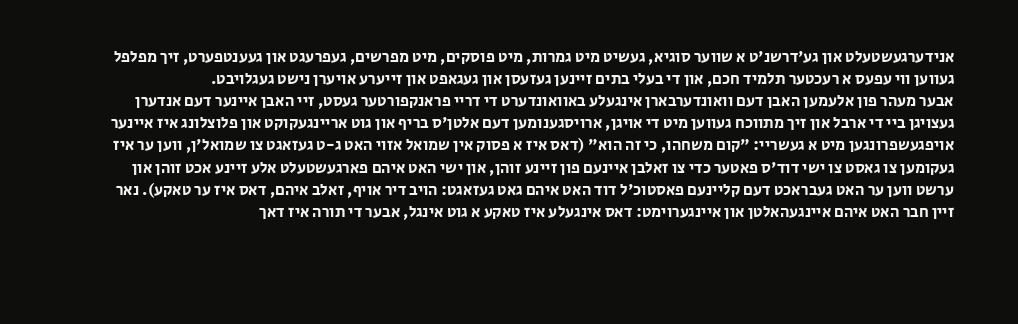אנידערגעשטעלט און גע'דרשנ'ט א שווער סוגיא, געשיט מיט גמרות, מיט פוסקים, מיט מפרשים, געפרעגט און געענטפערט, זיך מפלפל געווען ווי עפעס א רעכטער תלמיד חכם, און די בעלי בתים זיינען געזעסן און געגאפט און זייערע אויערן נישט געגלויבט.
אבער מעהר פון אלעמען האבן דעם וואונדערבארן אינגעלע באוואונדערט די דריי פראנקפורטער געסט, זיי האבן איינער דעם אנדערן געצויגן ביי די ארבל און זיך מתווכח געווען מיט די אויגן, ארויסגענומען דעם אלטן'ס בריף און גוט אריינגעקוקט און פלוצלונג איז איינער אויפגעשפרונגען מיט א געשריי: "קום משחהו, כי זה הוא" (דאס איז א פסוק אין שמואל אזוי האט ג-ט געזאגט צו שמואל'ן, ווען ער איז געקומען צו גאסט צו ישי דוד'ס פאטער כדי צו זאלבן איינעם פון זיינע זוהן, און ישי האט איהם פארגעשטעלט אלע זיינע אכט זוהן און ערשט ווען ער האט געבראכט דעם קליינעם פאסטוכ'ל דוד האט איהם גאט געזאגט: הויב דיר אויף, זאלב איהם, דאס איז ער טאקע). נאר זיין חבר האט איהם איינגעהאלטן און איינגערוימט: דאס אינגעלע איז טאקע א גוט אינגל, אבער די תורה איז דאך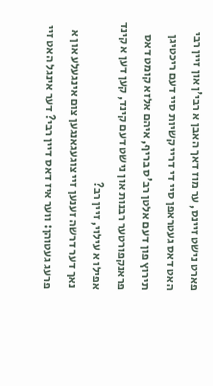פארט נישט זיינס, ער מוז דאך האבן א רבי'ן און זיין רבי האט דאס געטראפן סיי די דריי קשיות סיי דעם ריכטיגן תירוץ פון דעם אלטן רב'ס בריף, איהם אלזא קומט דאס פראנקפורטער רבנות און נישט דעם קינד, קען דען א קינד אפילו א עילוי, זיין רב?
נאך דער דרשה זענען זיי צוגעגאנגען צום אינגעלע און א פרעג געטוהן: ווער איז דאס דיין רבי? דער אינגל האט זיי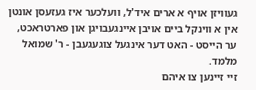געוויזן אויף א ארים איד'ל, וועלכער איז געזעסן אונטן אין א ווינקל ביים אויבן איינגעבויגן און פארטראכט, ער הייסט - האט דער אינגעל צוגעגעבן - ר' שמואל מלמד.
זיי זיינען צו איהם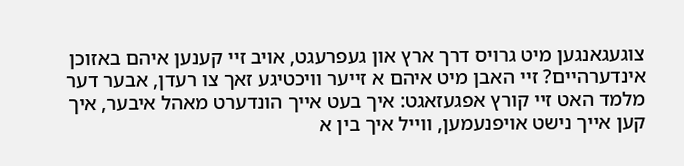צוגעגאנגען מיט גרויס דרך ארץ און געפרעגט, אויב זיי קענען איהם באזוכן אינדערהיים? זיי האבן מיט איהם א זייער וויכטיגע זאך צו רעדן, אבער דער מלמד האט זיי קורץ אפגעזאגט: איך בעט אייך הונדערט מאהל איבער, איך קען אייך נישט אויפנעמען, ווייל איך בין א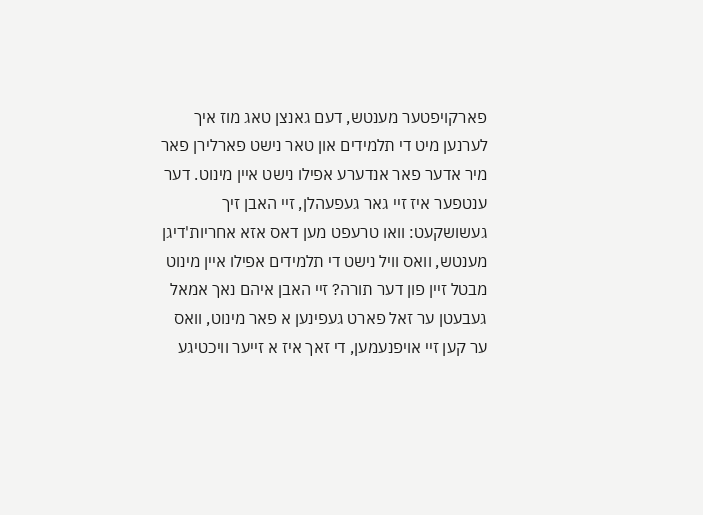פארקויפטער מענטש, דעם גאנצן טאג מוז איך לערנען מיט די תלמידים און טאר נישט פארלירן פאר מיר אדער פאר אנדערע אפילו נישט איין מינוט. דער ענטפער איז זיי גאר געפעהלן, זיי האבן זיך געשושקעט: וואו טרעפט מען דאס אזא אחריות'דיגן מענטש, וואס וויל נישט די תלמידים אפילו איין מינוט מבטל זיין פון דער תורה? זיי האבן איהם נאך אמאל געבעטן ער זאל פארט געפינען א פאר מינוט, וואס ער קען זיי אויפנעמען, די זאך איז א זייער וויכטיגע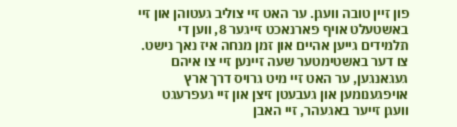פון זיין טובה וועגן. ער האט זיי צוליב געטוהן און זיי באשטעלט אויף פארנאכט זייגער 8, ווען די תלמידים גייען אהיים און זמן מנחה איז נאך נישט.
צו דער באשטימטער שעה זיינען זיי צו איהם געגאנגען, ער האט זיי מיט גרויס דרך ארץ אויפגענומען און געבעטן זיצן און זיי געפרעגט וועגן זייער באגעהר, זיי האבן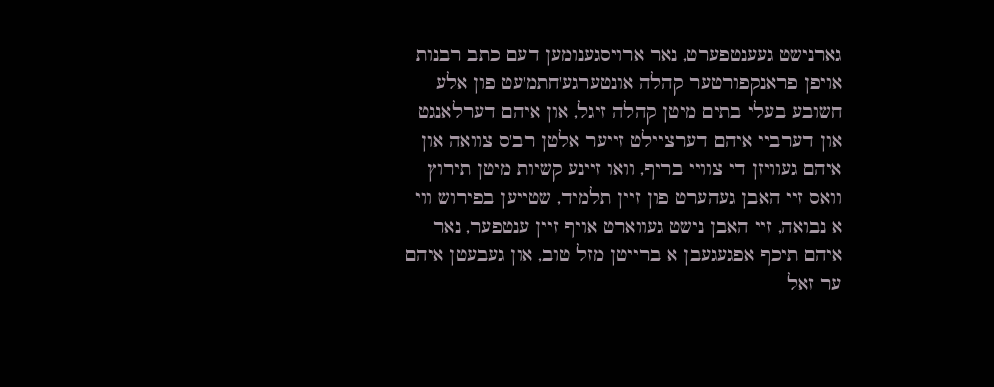גארנישט געענטפערט, נאר ארויסגענומען דעם כתב רבנות אויפן פראנקפורטער קהלה אונטערגע'חתמ'עט פון אלע חשובע בעלי בתים מיטן קהלה זיגל, און איהם דערלאנגט און דערביי איהם דערציילט זייער אלטן רב'ס צוואה און איהם געוויזן די צוויי בריף, וואו זיינע קשיות מיטן תירוץ וואס זיי האבן געהערט פון זיין תלמיד, שטייען בפירוש ווי א נבואה, זיי האבן נישט געווארט אויף זיין ענטפער, נאר איהם תיכף אפגעגעבן א ברייטן מזל טוב, און געבעטן איהם ער זאל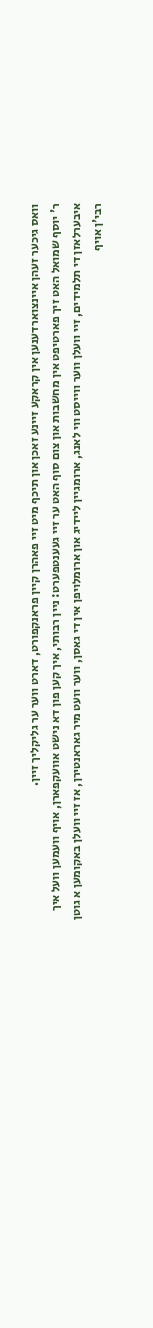וואס גיכער זעהן איינצוארדענען אין קראקע זיינע זאכן און תיכף מיט זיי פאהרן קיין פראנקפורט, דארט ווער ער גליקליך זיין.
ר' יוסף שמואל האט זיך פארטיפט אין מחשבות און צום סוף האט ער זיי געענטפערט: ניין רבותי, איך קען פון דא נישט אוועקפארן, אויף וועמען וועל איך איבערלאזן די תלמידים, זיי וועלן ווער ווייסט ווי לאנג, ארומגיין ליידיג און ארומלויפן אין די גאסן, ווער וועט מיר גאראנטירן, אז זיי וועלן באקומען א גוטן רבי'ן אויף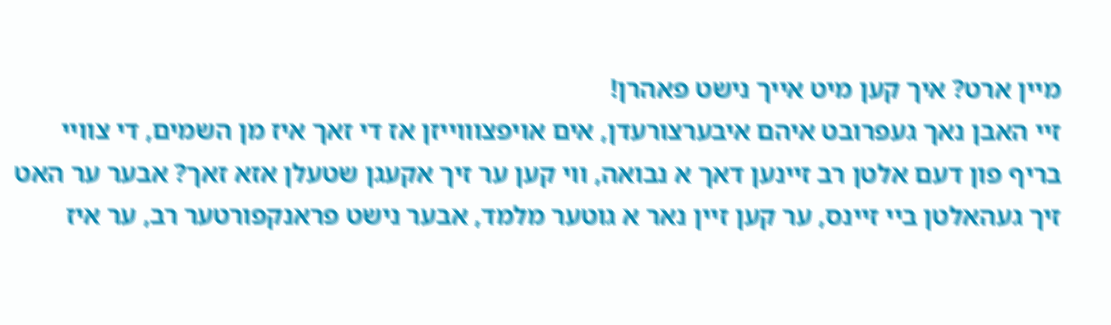מיין ארט? איך קען מיט אייך נישט פאהרן!
זיי האבן נאך געפרובט איהם איבערצורעדן, אים אויפצוווייזן אז די זאך איז מן השמים, די צוויי בריף פון דעם אלטן רב זיינען דאך א נבואה, ווי קען ער זיך אקעגן שטעלן אזא זאך? אבער ער האט זיך געהאלטן ביי זיינס, ער קען זיין נאר א גוטער מלמד, אבער נישט פראנקפורטער רב, ער איז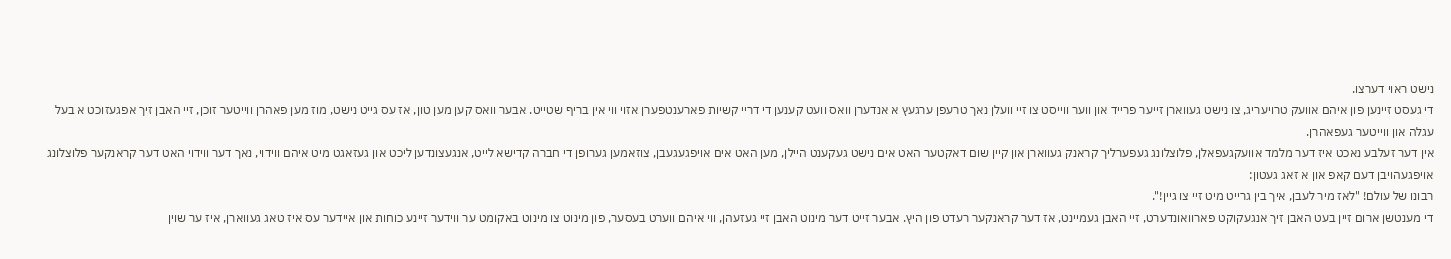נישט ראוי דערצו.
די געסט זיינען פון איהם אוועק טרויעריג, צו נישט געווארן זייער פרייד און ווער ווייסט צו זיי וועלן נאך טרעפן ערגעץ א אנדערן וואס וועט קענען די דריי קשיות פארענטפערן אזוי ווי אין בריף שטייט. אבער וואס קען מען טון, אז עס גייט נישט, מוז מען פאהרן ווייטער זוכן, זיי האבן זיך אפגעזוכט א בעל עגלה און ווייטער געפאהרן.
אין דער זעלבע נאכט איז דער מלמד אוועקגעפאלן, פלוצלונג געפערליך קראנק געווארן און קיין שום דאקטער האט אים נישט געקענט היילן, מען האט אים אויפגעגעבן, צוזאמען גערופן די חברה קדישא לייט, אנגעצונדען ליכט און געזאגט מיט איהם ווידוי, נאך דער ווידוי האט דער קראנקער פלוצלונג אויפגעהויבן דעם קאפ און א זאג געטון:
רבונו של עולם! "לאז מיר לעבן, איך בין גרייט מיט זיי צו גיין!".
די מענטשן ארום זיין בעט האבן זיך אנגעקוקט פארוואונדערט, זיי האבן געמיינט, אז דער קראנקער רעדט פון היץ. אבער זייט דער מינוט האבן זיי געזעהן, ווי איהם ווערט בעסער, פון מינוט צו מינוט באקומט ער ווידער זיינע כוחות און איידער עס איז טאג געווארן, איז ער שוין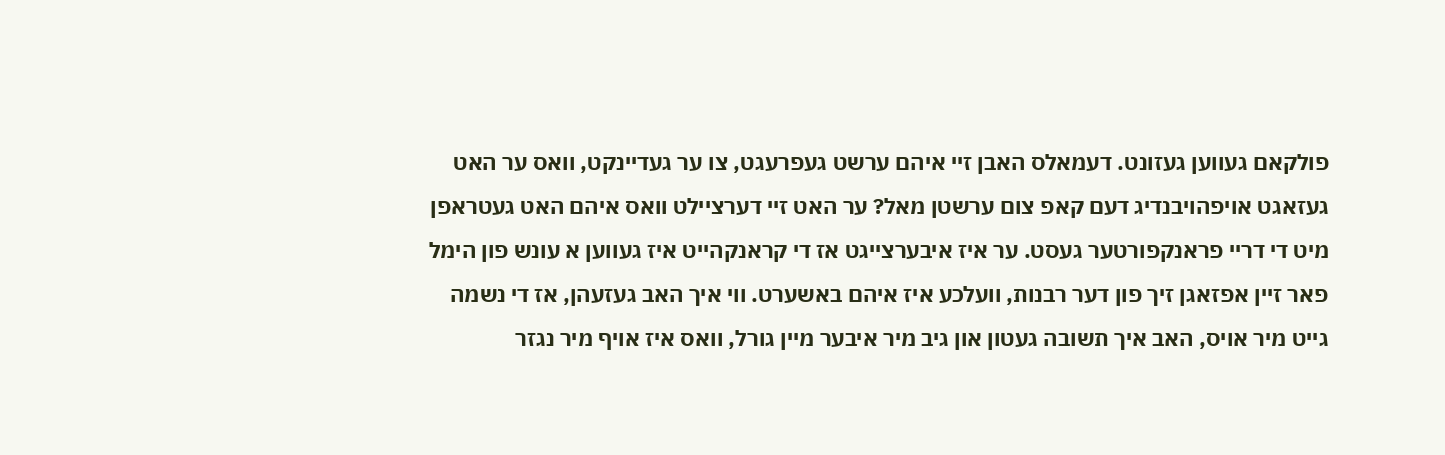פולקאם געווען געזונט. דעמאלס האבן זיי איהם ערשט געפרעגט, צו ער געדיינקט, וואס ער האט געזאגט אויפהויבנדיג דעם קאפ צום ערשטן מאל? ער האט זיי דערציילט וואס איהם האט געטראפן מיט די דריי פראנקפורטער געסט. ער איז איבערצייגט אז די קראנקהייט איז געווען א עונש פון הימל פאר זיין אפזאגן זיך פון דער רבנות, וועלכע איז איהם באשערט. ווי איך האב געזעהן, אז די נשמה גייט מיר אויס, האב איך תשובה געטון און גיב מיר איבער מיין גורל, וואס איז אויף מיר נגזר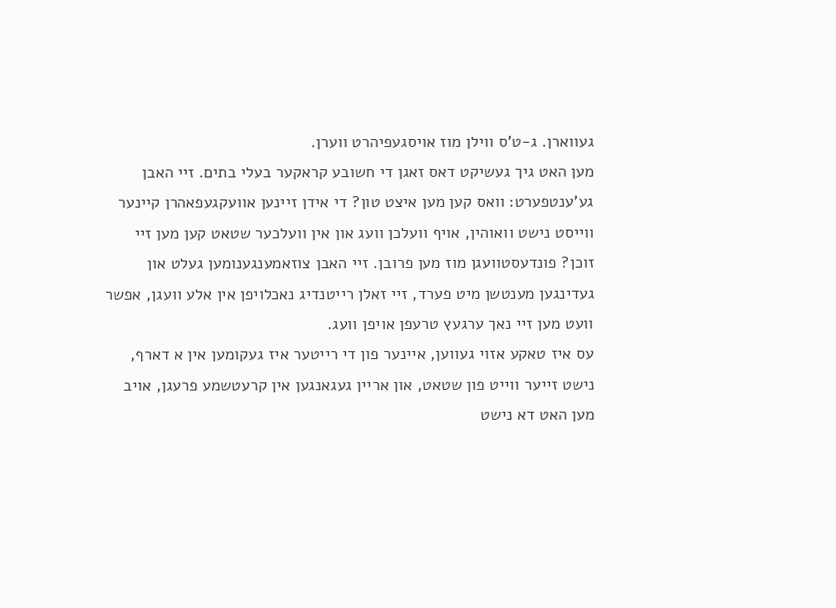געווארן. ג-ט'ס ווילן מוז אויסגעפיהרט ווערן.
מען האט גיך געשיקט דאס זאגן די חשובע קראקער בעלי בתים. זיי האבן גע'ענטפערט: וואס קען מען איצט טון? די אידן זיינען אוועקגעפאהרן קיינער ווייסט נישט וואוהין, אויף וועלכן וועג און אין וועלכער שטאט קען מען זיי זוכן? פונדעסטוועגן מוז מען פרובן. זיי האבן צוזאמענגענומען געלט און געדינגען מענטשן מיט פערד, זיי זאלן רייטנדיג נאכלויפן אין אלע וועגן, אפשר וועט מען זיי נאך ערגעץ טרעפן אויפן וועג.
עס איז טאקע אזוי געווען, איינער פון די רייטער איז געקומען אין א דארף, נישט זייער ווייט פון שטאט, און אריין געגאנגען אין קרעטשמע פרעגן, אויב מען האט דא נישט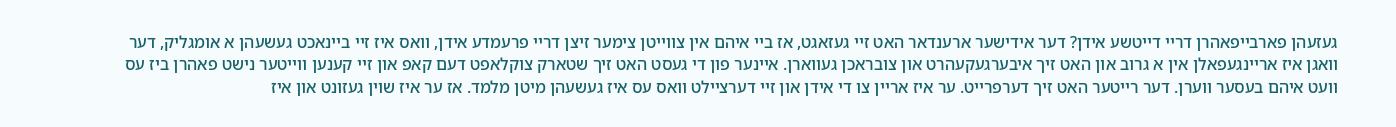געזעהן פארבייפאהרן דריי דייטשע אידן? דער אידישער ארענדאר האט זיי געזאגט, אז ביי איהם אין צווייטן צימער זיצן דריי פרעמדע אידן, וואס איז זיי ביינאכט געשעהן א אומגליק, דער וואגן איז אריינגעפאלן אין א גרוב און האט זיך איבערגעקעהרט און צובראכן געווארן. איינער פון די געסט האט זיך שטארק צוקלאפט דעם קאפ און זיי קענען ווייטער נישט פאהרן ביז עס וועט איהם בעסער ווערן. דער רייטער האט זיך דערפרייט. ער איז אריין צו די אידן און זיי דערציילט וואס עס איז געשעהן מיטן מלמד. אז ער איז שוין געזונט און איז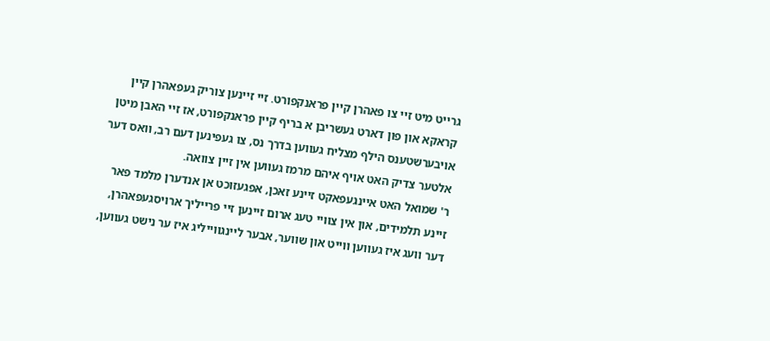גרייט מיט זיי צו פאהרן קיין פראנקפורט. זיי זיינען צוריק געפאהרן קיין קראקא און פון דארט געשריבן א בריף קיין פראנקפורט, אז זיי האבן מיטן אויבערשטענס הילף מצליח געווען בדרך נס, צו געפינען דעם רב, וואס דער אלטער צדיק האט אויף איהם מרמז געווען אין זיין צוואה.
ר' שמואל האט איינגעפאקט זיינע זאכן, אפגעזוכט אן אנדערן מלמד פאר זיינע תלמידים, און אין צוויי טעג ארום זיינען זיי פרייליך ארויסגעפאהרן, דער וועג איז געווען ווייט און שווער, אבער ליינגווייליג איז ער נישט געווען,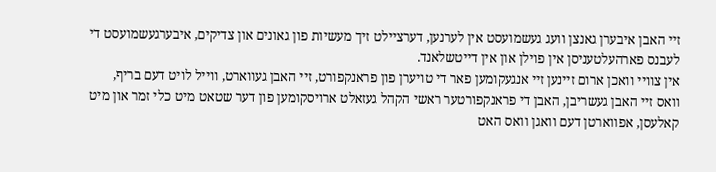זיי האבן איבערן גאנצן וועג געשמועסט אין לערנען, דערציילט זיך מעשיות פון גאונים און צדיקים, איבערגעשמועסט די לעבנס פארהעלטעניסן אין פוילן און אין דייטשלאנד.
אין צוויי וואכן ארום זיינען זיי אנגעקומען פאר די טויערן פון פראנקפורט, זיי האבן געווארט, ווייל לויט דעם בריף, וואס זיי האבן געשריבן, האבן די פראנקפורטער ראשי הקהל געזאלט ארויסקומען פון דער שטאט מיט כלי זמר און מיט קאלעסן, אפווארטן דעם וואגן וואס האט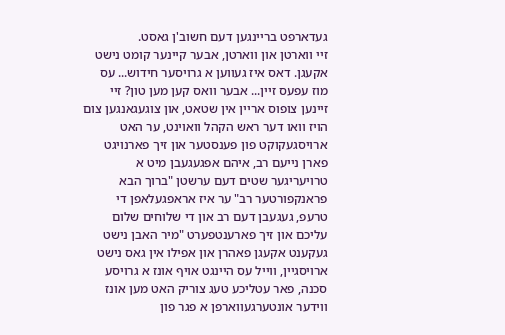געדארפט בריינגען דעם חשוב'ן גאסט.
זיי ווארטן און ווארטן, אבער קיינער קומט נישט אקעגן. דאס איז געווען א גרויסער חידוש... עס מוז עפעס זיין... אבער וואס קען מען טון? זיי זיינען צופוס אריין אין שטאט, און צוגעגאנגען צום הויז וואו דער ראש הקהל וואוינט, ער האט ארויסגעקוקט פון פענסטער און זיך פארנויגט פארן נייעם רב, איהם אפגעגעבן מיט א טרויעריגער שטים דעם ערשטן "ברוך הבא פראנקפורטער רב" ער איז אראפגעלאפן די טרעפ, געגעבן דעם רב און די שלוחים שלום עליכם און זיך פארענטפערט "מיר האבן נישט געקענט אקעגן פאהרן און אפילו אין גאס נישט ארויסגיין, ווייל עס היינגט אויף אונז א גרויסע סכנה, פאר עטליכע טעג צוריק האט מען אונז ווידער אונטערגעווארפן א פגר פון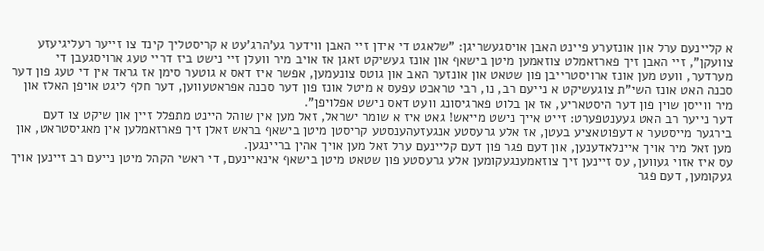א קליינעם ערל און אונזערע פיינט האבן אויסגעשריגן: "שלאגט די אידן זיי האבן ווידער גע'הרג'עט א קריסטליך קינד צו זייער רעליגיעזע צוועקן", זיי האבן זיך פארזאמלט צוזאמען מיטן בישאף און אונז געשיקט זאגן אז אויב מיר וועלן זיי נישט ביז דריי טעג ארויסגעבן די מערדער, וועט מען אונז ארויסטרייבן פון שטאט און אונזער האב און גוטס צונעמען, אפשר איז דאס א גוטער סימן אז גראד אין די טעג פון דער סכנה האט אונז השי"ת צוגעשיקט א נייעם רב, נו, רבי טראכט עפעס א מיטל אונז פון דער סכנה אפראטעווען, דער חלף ליגט אויפן האלז און מיר ווייסן שוין פון דער היסטאריע, אז אן בלוט פארגיסונג וועט דאס נישט אפלויפן".
דער נייער רב האט געענטפערט: זייט אייך נישט מייאש! גאט איז א שומר ישראל, זאל מען אין שוהל היינט מתפלל זיין און שיקט צו דעם בירגער מייסטער א דעפוטאציע בעטן, אז אלע גרעסטע אנגעזעהענסטע קריסטן מיטן בישאף בראש זאלן זיך פארזאמלען אין מאגיסטראט, און מען זאל מיר אויך איינלאדענען, און דעם פגר פון דעם קליינעם ערל זאל מען אויך אהין בריינגען.
עס איז אזוי געווען, עס זיינען זיך צוזאמענגעקומען אלע גרעסטע פון שטאט מיטן בישאף אינאיינעם, די ראשי הקהל מיטן נייעם רב זיינען אויך געקומען, דעם פגר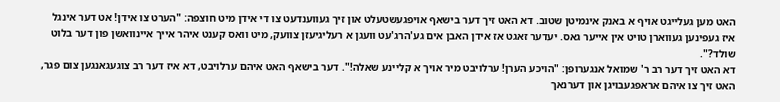האט מען געלייגט אויף א באנק אינמיטן שטוב. דא האט זיך דער בישאף אויפגעשטעלט און זיך געווענדעט צו די אידן מיט חוצפה: "הערט צו אידן! אט דער אינגל איז געפינען געווארן טויט אין אייער גאס. יעדער זאגט אז אידן האבן אים גע'הרג'עט וועגן א רעליגיעזן צוועק, מיט וואס קענט איהר אייך איינוואשן פון דער בלוט שולד?".
דא האט זיך דער רב ר' שמואל אנגערופן: "הויכע הערן! ערלויבט מיר אויך א קליינע שאלה!". דער בישאף האט איהם ערלויבט, דא איז דער רב צוגעגאנגען צום פגר, האט זיך צו איהם אראפגעבויגן און דערנאך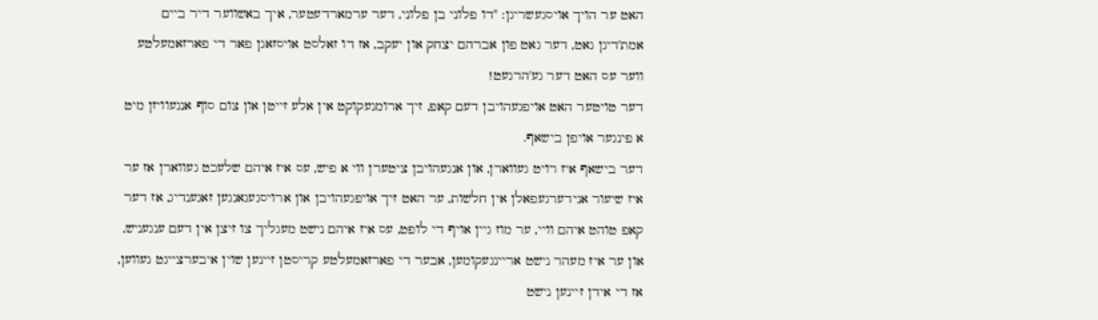האט ער הויך אויסגעשריגן: "דו פלוני בן פלוני, דער ערמארדעטער, איך באשווער דיר ביים אמת'דיגן גאט, דער גאט פון אברהם יצחק און יעקב, אז דו זאלסט אויסזאגן פאר די פארזאמעלטע ווער עס האט דער גע'הרגעט!
דער טויטער האט אויפגעהויבן דעם קאפ, זיך ארומגעקוקט אין אלע זייטן און צום סוף אנגעוויזן מיט א פינגער אויפן בישאף.
דער בישאף איז רויט געווארן, און אנגעהויבן ציטערן ווי א פיש, עס איז איהם שלעכט געווארן אז ער איז שיעור אנידערגעפאלן אין חלשות, ער האט זיך אויפגעהויבן און ארויסגעגאנגען זאגענדיג, אז דער קאפ טוהט איהם וויי, ער מוז גיין אויף די לופט, עס איז איהם נישט מעגליך צו זיצן אין דעם ענגעניש, און ער איז מעהר נישט אריינגעקומען, אבער די פארזאמעלטע קריסטן זיינען שוין איבערצייגט געווען, אז די אידן זיינען נישט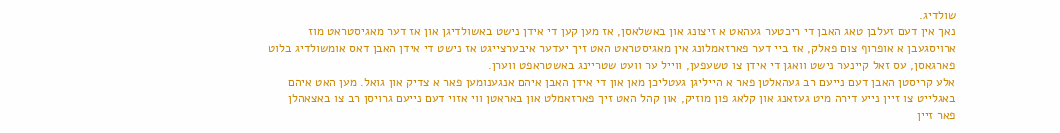שולדיג.
נאך אין דעם זעלבן טאג האבן די ריכטער געהאט א זיצונג און באשלאסן, אז מען קען די אידן נישט באשולדיגן און אז דער מאגיסטראט מוז ארויסגעבן א אופרוף צום פאלק, אז ביי דער פארזאמלונג אין מאגיסטראט האט זיך יעדער איבערצייגט אז נישט די אידן האבן דאס אומשולדיג בלוט פארגאסן, עס זאל קיינער נישט וואגן די אידן צו טשעפען, ווייל ער וועט שטריינג באשטראפט ווערן.
אלע קריסטן האבן דעם נייעם רב געהאלטן פאר א הייליגן געטליכן מאן און די אידן האבן איהם אנגענומען פאר א צדיק און גואל. מען האט איהם באגלייט צו זיין נייע דירה מיט געזאנג און קלאג פון מוזיק, און קהל האט זיך פארזאמלט און באראטן ווי אזוי דעם נייעם גרויסן רב צו באצאהלן פאר זיין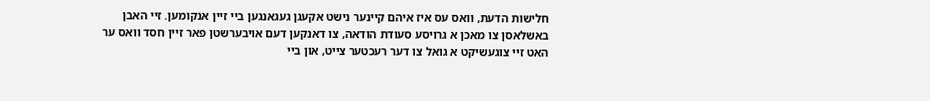חלישות הדעת, וואס עס איז איהם קיינער נישט אקעגן געגאנגען ביי זיין אנקומען. זיי האבן באשלאסן צו מאכן א גרויסע סעודת הודאה, צו דאנקען דעם אויבערשטן פאר זיין חסד וואס ער האט זיי צוגעשיקט א גואל צו דער רעכטער צייט, און ביי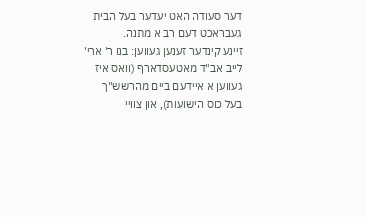דער סעודה האט יעדער בעל הבית געבראכט דעם רב א מתנה.
זיינע קינדער זענען געווען: בנו ר' ארי' לייב אב"ד מאטעסדארף (וואס איז געווען א איידעם ביים מהרשש"ך בעל כוס הישועות), און צוויי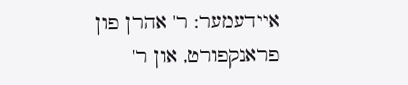איידעמער: ר' אהרן פון פראנקפורט, און ר'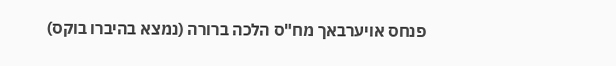פנחס אויערבאך מח"ס הלכה ברורה (נמצא בהיברו בוקס)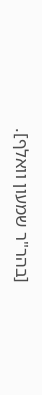[בהר"ר שמעון וואלף].